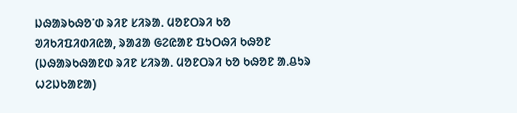ᱡᱷᱟᱨᱠᱷᱚᱸᱰ ᱨᱤᱱ ᱥᱤᱨᱟᱹ ᱢᱚᱱᱛᱨᱤ ᱠᱚ
ᱣᱤᱠᱤᱯᱤᱰᱤᱭᱟ, ᱨᱟᱲᱟ ᱜᱮᱭᱟᱱ ᱯᱩᱛᱷᱤ ᱠᱷᱚᱱ
(ᱡᱷᱟᱨᱠᱷᱟᱱᱰ ᱨᱤᱱ ᱥᱤᱨᱟᱹ ᱢᱚᱱᱛᱨᱤ ᱠᱚ ᱠᱷᱚᱱ ᱟᱹᱪᱩᱨ ᱦᱮᱡᱠᱟᱱᱟ)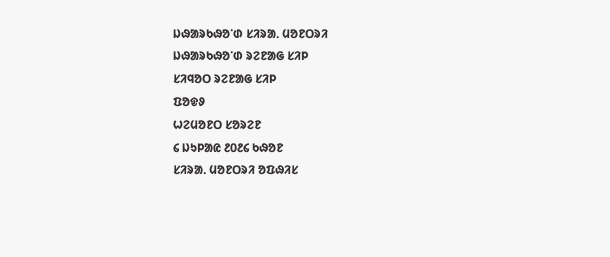ᱡᱷᱟᱨᱠᱷᱚᱸᱰ ᱥᱤᱨᱟᱹ ᱢᱚᱱᱛᱨᱤ
ᱡᱷᱟᱨᱠᱷᱚᱸᱰ ᱨᱮᱱᱟᱜ ᱥᱤᱞ
ᱥᱤᱧᱚᱛ ᱨᱮᱱᱟᱜ ᱥᱤᱞ
ᱯᱚᱫᱽ
ᱦᱮᱢᱚᱱᱛ ᱥᱚᱨᱮᱱ
᱔ ᱡᱩᱞᱟᱭ ᱒᱐᱒᱔ ᱠᱷᱚᱱ
ᱥᱤᱨᱟᱹ ᱢᱚᱱᱛᱨᱤ ᱚᱯᱷᱤᱥ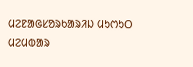ᱢᱮᱱᱟᱜᱥᱚᱨᱠᱟᱨᱤᱡ ᱢᱩᱬᱩᱛ
ᱢᱮᱢᱵᱟᱨ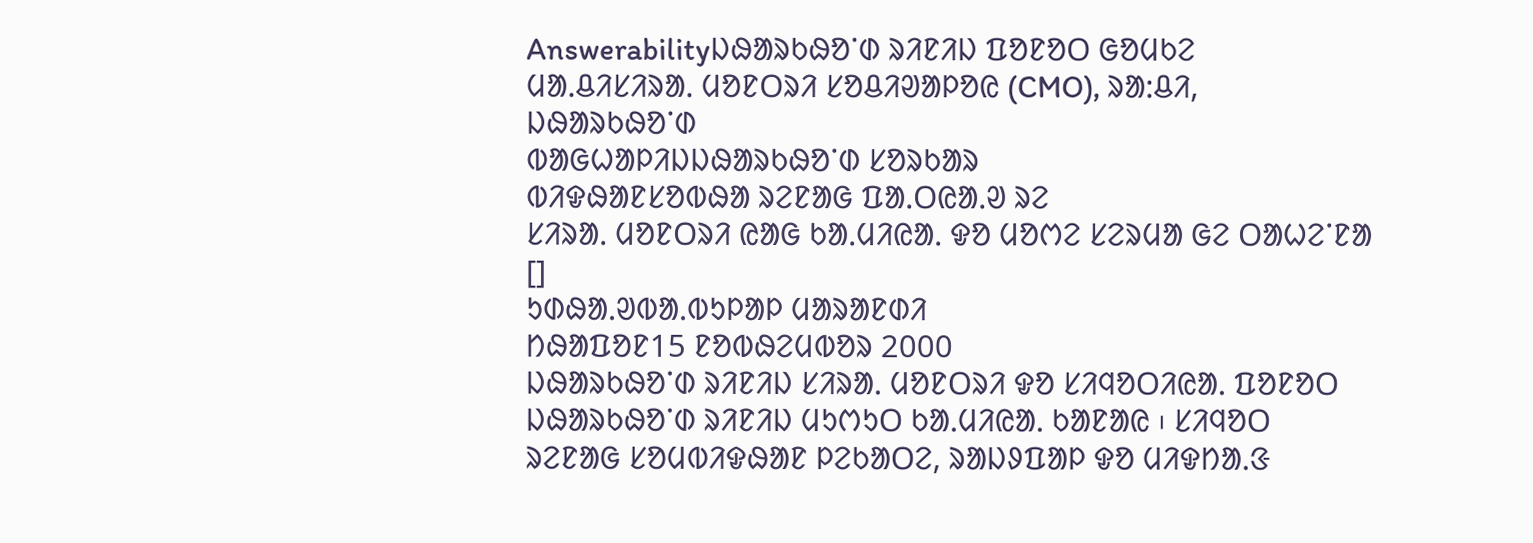Answerabilityᱡᱷᱟᱨᱠᱷᱚᱸᱰ ᱨᱤᱱᱤᱡ ᱯᱚᱱᱚᱛ ᱜᱚᱢᱠᱮ
ᱢᱟᱹᱪᱤᱥᱤᱨᱟᱹ ᱢᱚᱱᱛᱨᱤ ᱥᱚᱪᱤᱣᱟᱞᱚᱭ (CMO), ᱨᱟᱺᱪᱤ, ᱡᱷᱟᱨᱠᱷᱚᱸᱰ
ᱵᱟᱜᱦᱟᱞᱤᱡᱡᱷᱟᱨᱠᱷᱚᱸᱰ ᱥᱚᱨᱠᱟᱨ
ᱵᱤᱫᱷᱟᱱᱥᱚᱵᱷᱟ ᱨᱮᱱᱟᱜ ᱯᱟᱹᱛᱭᱟᱹᱣ ᱨᱮ
ᱥᱤᱨᱟᱹ ᱢᱚᱱᱛᱨᱤ ᱭᱟᱜ ᱠᱟᱹᱢᱤᱭᱟᱹ ᱫᱚ ᱢᱚᱬᱮ ᱥᱮᱨᱢᱟ ᱜᱮ ᱛᱟᱦᱮᱸᱱᱟ []
ᱩᱰᱷᱟᱹᱣᱵᱟᱹᱵᱩᱞᱟᱞ ᱢᱟᱨᱟᱱᱰᱤ
ᱴᱷᱟᱯᱚᱱ15 ᱱᱚᱵᱷᱮᱢᱵᱚᱨ 2000
ᱡᱷᱟᱨᱠᱷᱚᱸᱰ ᱨᱤᱱᱤᱡ ᱥᱤᱨᱟᱹ ᱢᱚᱱᱛᱨᱤ ᱫᱚ ᱥᱤᱧᱚᱛᱤᱭᱟᱹ ᱯᱚᱱᱚᱛ ᱡᱷᱟᱨᱠᱷᱚᱸᱰ ᱨᱤᱱᱤᱡ ᱢᱩᱬᱩᱛ ᱠᱟᱹᱢᱤᱭᱟᱹ ᱠᱟᱱᱟᱭ ᱾ ᱥᱤᱧᱚᱛ ᱨᱮᱱᱟᱜ ᱥᱚᱢᱵᱤᱫᱷᱟᱱ ᱞᱮᱠᱟᱛᱮ, ᱨᱟᱡᱽᱯᱟᱞ ᱫᱚ ᱢᱤᱫᱴᱟᱹᱝ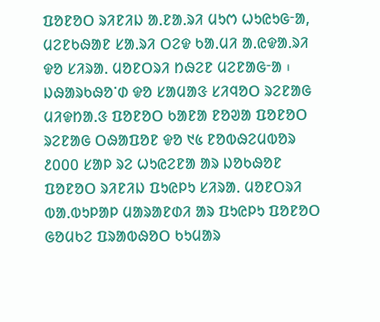ᱯᱚᱱᱚᱛ ᱨᱤᱱᱤᱡ ᱟᱹᱱᱟᱹᱨᱤ ᱢᱩᱬ ᱦᱩᱭᱩᱜᱼᱟ, ᱢᱮᱱᱠᱷᱟᱱ ᱥᱟᱹᱨᱤ ᱛᱮᱫ ᱠᱟᱹᱢᱤ ᱟᱹᱭᱫᱟᱹᱨᱤ ᱫᱚ ᱥᱤᱨᱟᱹ ᱢᱚᱱᱛᱨᱤ ᱴᱷᱮᱱ ᱢᱮᱱᱟᱜᱼᱟ ᱾
ᱡᱷᱟᱨᱠᱷᱚᱸᱰ ᱫᱚ ᱥᱟᱢᱟᱝ ᱥᱤᱧᱚᱛ ᱨᱮᱱᱟᱜ ᱢᱤᱫᱴᱟᱹᱝ ᱯᱚᱱᱚᱛ ᱠᱟᱱᱟ ᱱᱚᱣᱟ ᱯᱚᱱᱚᱛ ᱨᱮᱱᱟᱜ ᱛᱷᱟᱯᱚᱱ ᱫᱚ ᱑᱕ ᱱᱚᱵᱷᱮᱢᱵᱚᱨ ᱒᱐᱐᱐ ᱥᱟᱞ ᱨᱮ ᱦᱩᱭᱮᱱᱟ ᱟᱨ ᱡᱚᱠᱷᱚᱱ ᱯᱚᱱᱚᱛ ᱨᱤᱱᱤᱡ ᱯᱩᱭᱞᱩ ᱥᱤᱨᱟᱹ ᱢᱚᱱᱛᱨᱤ ᱵᱟᱹᱵᱩᱞᱟᱞ ᱢᱟᱨᱟᱱᱰᱤ ᱟᱨ ᱯᱩᱭᱞᱩ ᱯᱚᱱᱚᱛ ᱜᱚᱢᱠᱮ ᱯᱨᱟᱵᱷᱚᱛ ᱠᱩᱢᱟᱨ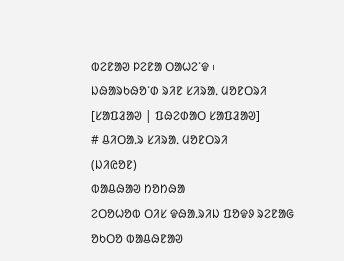ᱵᱮᱱᱟᱣ ᱞᱮᱱᱟ ᱛᱟᱦᱮᱸᱫ ᱾
ᱡᱷᱟᱨᱠᱷᱚᱸᱰ ᱨᱤᱱ ᱥᱤᱨᱟᱹ ᱢᱚᱱᱛᱨᱤ
[ᱥᱟᱯᱲᱟᱣ | ᱯᱷᱮᱰᱟᱛ ᱥᱟᱯᱲᱟᱣ]
# ᱪᱤᱛᱟᱹᱨ ᱥᱤᱨᱟᱹ ᱢᱚᱱᱛᱨᱤ
(ᱡᱤᱭᱚᱱ)
ᱵᱟᱪᱷᱟᱣ ᱴᱚᱴᱷᱟ
ᱮᱛᱚᱦᱚᱵ ᱛᱤᱥ ᱫᱷᱟᱹᱨᱤᱡ ᱯᱚᱫᱽ ᱨᱮᱱᱟᱜ ᱚᱠᱛᱚ ᱵᱟᱪᱷᱱᱟᱣ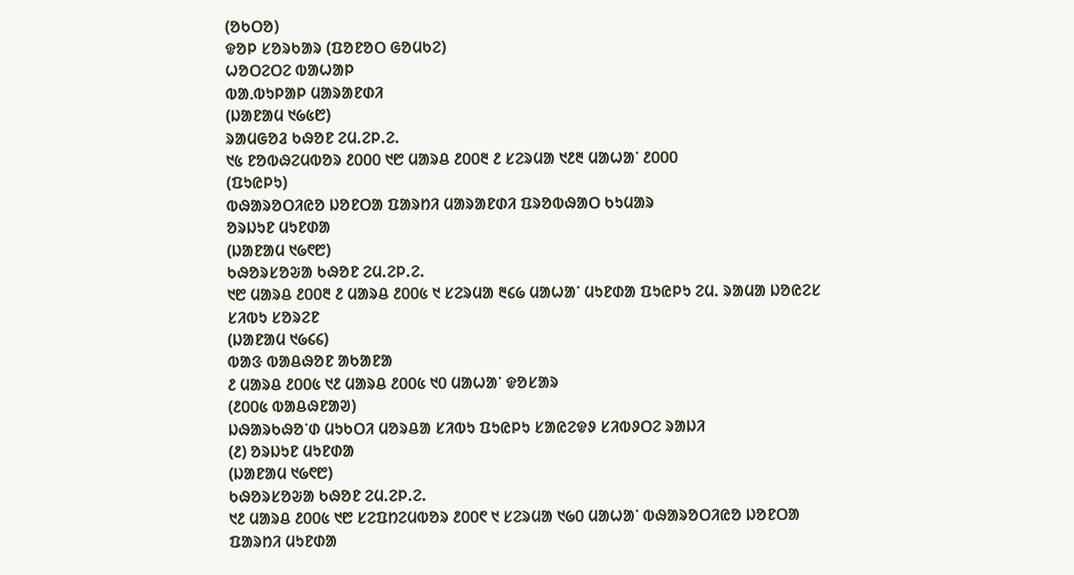(ᱚᱠᱛᱚ)
ᱫᱚᱞ ᱥᱚᱨᱠᱟᱨ (ᱯᱚᱱᱚᱛ ᱜᱚᱢᱠᱮ)
ᱦᱚᱛᱮᱛᱮ ᱵᱟᱦᱟᱞ
ᱵᱟᱹᱵᱩᱞᱟᱞ ᱢᱟᱨᱟᱱᱰᱤ
(ᱡᱟᱱᱟᱢ ᱑᱙᱕᱘)
ᱨᱟᱢᱜᱚᱲ ᱠᱷᱚᱱ ᱮᱢ.ᱮᱞ.ᱮ.
᱑᱕ ᱱᱚᱵᱷᱮᱢᱵᱚᱨ ᱒᱐᱐᱐ ᱑᱘ ᱢᱟᱨᱪ ᱒᱐᱐᱓ ᱒ ᱥᱮᱨᱢᱟ ᱑᱒᱓ ᱢᱟᱦᱟᱸ ᱒᱐᱐᱐
(ᱯᱩᱭᱞᱩ)
ᱵᱷᱟᱨᱚᱛᱤᱭᱚ ᱡᱚᱱᱛᱟ ᱯᱟᱨᱴᱤ ᱢᱟᱨᱟᱱᱰᱤ ᱯᱨᱚᱵᱷᱟᱛ ᱠᱩᱢᱟᱨ
ᱚᱨᱡᱩᱱ ᱢᱩᱱᱰᱟ
(ᱡᱟᱱᱟᱢ ᱑᱙᱖᱘)
ᱠᱷᱚᱨᱥᱚᱶᱟ ᱠᱷᱚᱱ ᱮᱢ.ᱮᱞ.ᱮ.
᱑᱘ ᱢᱟᱨᱪ ᱒᱐᱐᱓ ᱒ ᱢᱟᱨᱪ ᱒᱐᱐᱕ ᱑ ᱥᱮᱨᱢᱟ ᱓᱔᱙ ᱢᱟᱦᱟᱸ ᱢᱩᱱᱰᱟ ᱯᱩᱭᱞᱩ ᱮᱢ. ᱨᱟᱢᱟ ᱡᱚᱭᱮᱥ
ᱥᱤᱵᱩ ᱥᱚᱨᱮᱱ
(ᱡᱟᱱᱟᱢ ᱑᱙᱔᱔)
ᱵᱟᱝ ᱵᱟᱪᱷᱚᱱ ᱟᱠᱟᱱᱟ
᱒ ᱢᱟᱨᱪ ᱒᱐᱐᱕ ᱑᱒ ᱢᱟᱨᱪ ᱒᱐᱐᱕ ᱑᱐ ᱢᱟᱦᱟᱸ ᱫᱚᱥᱟᱨ
(᱒᱐᱐᱕ ᱵᱟᱪᱷᱱᱟᱣ)
ᱡᱷᱟᱨᱠᱷᱚᱸᱰ ᱢᱩᱠᱛᱤ ᱢᱚᱨᱪᱟ ᱥᱤᱵᱩ ᱯᱩᱭᱞᱩ ᱥᱟᱭᱮᱫᱽ ᱥᱤᱵᱽᱛᱮ ᱨᱟᱡᱤ
(᱒) ᱚᱨᱡᱩᱱ ᱢᱩᱱᱰᱟ
(ᱡᱟᱱᱟᱢ ᱑᱙᱖᱘)
ᱠᱷᱚᱨᱥᱚᱶᱟ ᱠᱷᱚᱱ ᱮᱢ.ᱮᱞ.ᱮ.
᱑᱒ ᱢᱟᱨᱪ ᱒᱐᱐᱕ ᱑᱘ ᱥᱮᱯᱴᱮᱢᱵᱚᱨ ᱒᱐᱐᱖ ᱑ ᱥᱮᱨᱢᱟ ᱑᱙᱐ ᱢᱟᱦᱟᱸ ᱵᱷᱟᱨᱚᱛᱤᱭᱚ ᱡᱚᱱᱛᱟ ᱯᱟᱨᱴᱤ ᱢᱩᱱᱰᱟ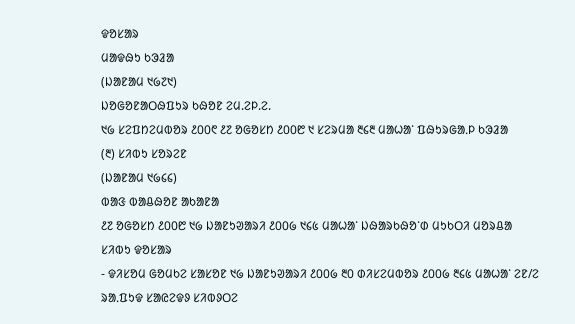ᱫᱚᱥᱟᱨ
ᱢᱟᱫᱷᱩ ᱠᱳᱲᱟ
(ᱡᱟᱱᱟᱢ ᱑᱙᱗᱑)
ᱡᱚᱜᱚᱱᱟᱛᱷᱯᱩᱨ ᱠᱷᱚᱱ ᱮᱢ.ᱮᱞ.ᱮ.
᱑᱙ ᱥᱮᱯᱴᱮᱢᱵᱚᱨ ᱒᱐᱐᱖ ᱒᱗ ᱚᱜᱚᱥᱴ ᱒᱐᱐᱘ ᱑ ᱥᱮᱨᱢᱟ ᱓᱔᱓ ᱢᱟᱦᱟᱸ ᱯᱷᱩᱨᱜᱟᱹᱞ ᱠᱳᱲᱟ
(᱓) ᱥᱤᱵᱩ ᱥᱚᱨᱮᱱ
(ᱡᱟᱱᱟᱢ ᱑᱙᱔᱔)
ᱵᱟᱝ ᱵᱟᱪᱷᱚᱱ ᱟᱠᱟᱱᱟ
᱒᱗ ᱚᱜᱚᱥᱴ ᱒᱐᱐᱘ ᱑᱙ ᱡᱟᱱᱩᱣᱟᱨᱤ ᱒᱐᱐᱙ ᱑᱔᱕ ᱢᱟᱦᱟᱸ ᱡᱷᱟᱨᱠᱷᱚᱸᱰ ᱢᱩᱠᱛᱤ ᱢᱚᱨᱪᱟ ᱥᱤᱵᱩ ᱫᱚᱥᱟᱨ
- ᱫᱤᱥᱚᱢ ᱜᱚᱢᱠᱮ ᱥᱟᱥᱚᱱ ᱑᱙ ᱡᱟᱱᱩᱣᱟᱨᱤ ᱒᱐᱐᱙ ᱓᱐ ᱰᱤᱥᱮᱢᱵᱚᱨ ᱒᱐᱐᱙ ᱓᱔᱕ ᱢᱟᱦᱟᱸ ᱮᱱ/ᱮ ᱨᱟᱹᱯᱩᱫ ᱥᱟᱭᱮᱫᱽ ᱥᱤᱵᱽᱛᱮ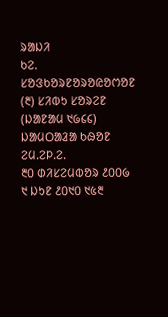ᱨᱟᱡᱤ
ᱠᱮ. ᱥᱚᱝᱠᱚᱨᱱᱚᱨᱚᱭᱚᱬᱚᱱ
(᱓) ᱥᱤᱵᱩ ᱥᱚᱨᱮᱱ
(ᱡᱟᱱᱟᱢ ᱑᱙᱔᱔)
ᱡᱟᱢᱛᱟᱲᱟ ᱠᱷᱚᱱ ᱮᱢ.ᱮᱞ.ᱮ.
᱓᱐ ᱰᱤᱥᱮᱢᱵᱚᱨ ᱒᱐᱐᱙ ᱑ ᱡᱩᱱ ᱒᱐᱑᱐ ᱑᱕᱓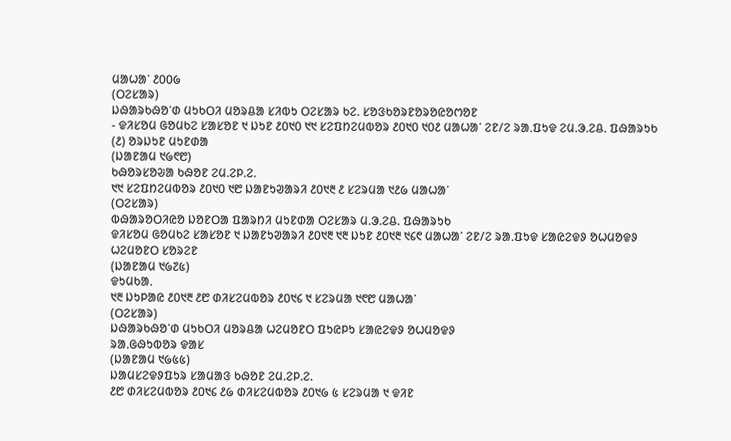ᱢᱟᱦᱟᱸ ᱒᱐᱐᱙
(ᱛᱮᱥᱟᱨ)
ᱡᱷᱟᱨᱠᱷᱚᱸᱰ ᱢᱩᱠᱛᱤ ᱢᱚᱨᱪᱟ ᱥᱤᱵᱩ ᱛᱮᱥᱟᱨ ᱠᱮ. ᱥᱚᱝᱠᱚᱨᱱᱚᱨᱚᱭᱚᱬᱚᱱ
- ᱫᱤᱥᱚᱢ ᱜᱚᱢᱠᱮ ᱥᱟᱥᱚᱱ ᱑ ᱡᱩᱱ ᱒᱐᱑᱐ ᱑᱑ ᱥᱮᱯᱴᱮᱢᱵᱚᱨ ᱒᱐᱑᱐ ᱑᱐᱒ ᱢᱟᱦᱟᱸ ᱮᱱ/ᱮ ᱨᱟᱹᱯᱩᱫ ᱮᱢ.ᱳ.ᱮᱪ. ᱯᱷᱟᱨᱩᱠ
(᱒) ᱚᱨᱡᱩᱱ ᱢᱩᱱᱰᱟ
(ᱡᱟᱱᱟᱢ ᱑᱙᱖᱘)
ᱠᱷᱚᱨᱥᱚᱶᱟ ᱠᱷᱚᱱ ᱮᱢ.ᱮᱞ.ᱮ.
᱑᱑ ᱥᱮᱯᱴᱮᱢᱵᱚᱨ ᱒᱐᱑᱐ ᱑᱘ ᱡᱟᱱᱩᱣᱟᱨᱤ ᱒᱐᱑᱓ ᱒ ᱥᱮᱨᱢᱟ ᱑᱒᱙ ᱢᱟᱦᱟᱸ
(ᱛᱮᱥᱟᱨ)
ᱵᱷᱟᱨᱚᱛᱤᱭᱚ ᱡᱚᱱᱛᱟ ᱯᱟᱨᱴᱤ ᱢᱩᱱᱰᱟ ᱛᱮᱥᱟᱨ ᱢ.ᱳ.ᱮᱪ. ᱯᱷᱟᱨᱩᱠ
ᱫᱤᱥᱚᱢ ᱜᱚᱢᱠᱮ ᱥᱟᱥᱚᱱ ᱑ ᱡᱟᱱᱩᱣᱟᱨᱤ ᱒᱐᱑᱓ ᱑᱓ ᱡᱩᱱ ᱒᱐᱑᱓ ᱑᱔᱖ ᱢᱟᱦᱟᱸ ᱮᱱ/ᱮ ᱨᱟᱹᱯᱩᱫ ᱥᱟᱭᱮᱫᱽ ᱚᱦᱢᱚᱫᱽ
ᱦᱮᱢᱚᱱᱛ ᱥᱚᱨᱮᱱ
(ᱡᱟᱱᱟᱢ ᱑᱙᱗᱕)
ᱫᱩᱢᱠᱟᱹ
᱑᱓ ᱡᱩᱞᱟᱭ ᱒᱐᱑᱓ ᱒᱘ ᱰᱤᱥᱮᱢᱵᱚᱨ ᱒᱐᱑᱔ ᱑ ᱥᱮᱨᱢᱟ ᱑᱖᱘ ᱢᱟᱦᱟᱸ
(ᱛᱮᱥᱟᱨ)
ᱡᱷᱟᱨᱠᱷᱚᱸᱰ ᱢᱩᱠᱛᱤ ᱢᱚᱨᱪᱟ ᱦᱮᱢᱚᱱᱛ ᱯᱩᱭᱞᱩ ᱥᱟᱭᱮᱫᱽ ᱚᱦᱢᱚᱫᱽ
ᱨᱟᱹᱜᱷᱩᱵᱚᱨ ᱫᱟᱥ
(ᱡᱟᱱᱟᱢ ᱑᱙᱕᱕)
ᱡᱟᱢᱥᱮᱫᱽᱯᱩᱨ ᱥᱟᱢᱟᱝ ᱠᱷᱚᱱ ᱮᱢ.ᱮᱞ.ᱮ.
᱒᱘ ᱰᱤᱥᱮᱢᱵᱚᱨ ᱒᱐᱑᱔ ᱒᱙ ᱰᱤᱥᱮᱢᱵᱚᱨ ᱒᱐᱑᱙ ᱕ ᱥᱮᱨᱢᱟ ᱑ ᱫᱤᱱ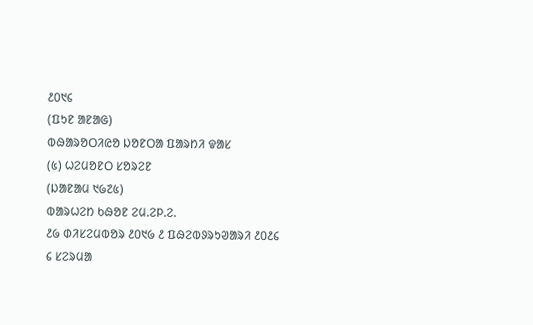᱒᱐᱑᱔
(ᱯᱩᱱ ᱟᱱᱟᱜ)
ᱵᱷᱟᱨᱚᱛᱤᱭᱚ ᱡᱚᱱᱛᱟ ᱯᱟᱨᱴᱤ ᱫᱟᱥ
(᱕) ᱦᱮᱢᱚᱱᱛ ᱥᱚᱨᱮᱱ
(ᱡᱟᱱᱟᱢ ᱑᱙᱗᱕)
ᱵᱟᱨᱦᱮᱴ ᱠᱷᱚᱱ ᱮᱢ.ᱮᱞ.ᱮ.
᱒᱙ ᱰᱤᱥᱮᱢᱵᱚᱨ ᱒᱐᱑᱙ ᱒ ᱯᱷᱮᱵᱽᱨᱩᱣᱟᱨᱤ ᱒᱐᱒᱔ ᱔ ᱥᱮᱨᱢᱟ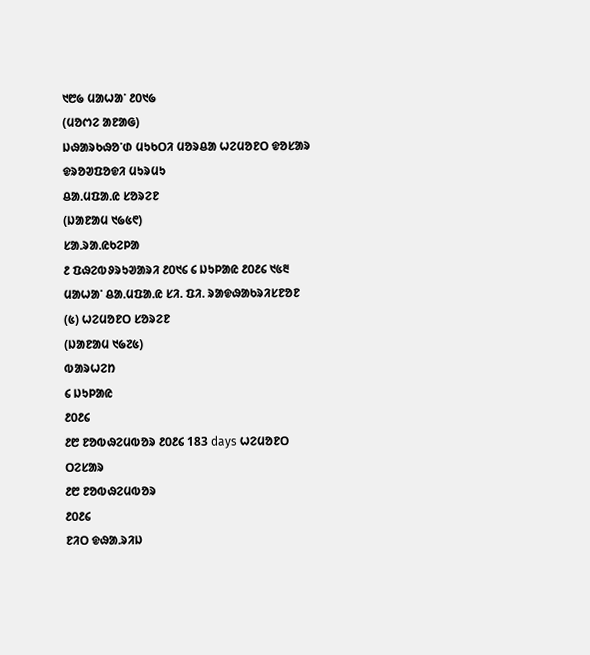᱑᱘᱙ ᱢᱟᱦᱟᱸ ᱒᱐᱑᱙
(ᱢᱚᱬᱮ ᱟᱱᱟᱜ)
ᱡᱷᱟᱨᱠᱷᱚᱸᱰ ᱢᱩᱠᱛᱤ ᱢᱚᱨᱪᱟ ᱦᱮᱢᱚᱱᱛ ᱫᱚᱥᱟᱨ ᱫᱨᱚᱣᱯᱚᱫᱤ ᱢᱩᱨᱢᱩ
ᱪᱟᱹᱢᱯᱟᱹᱭ ᱥᱚᱨᱮᱱ
(ᱡᱟᱱᱟᱢ ᱑᱙᱕᱖)
ᱥᱟᱹᱨᱟᱹᱭᱠᱮᱞᱟ
᱒ ᱯᱷᱮᱵᱽᱨᱩᱣᱟᱨᱤ ᱒᱐᱑᱔ ᱔ ᱡᱩᱞᱟᱭ ᱒᱐᱒᱔ ᱑᱕᱓ ᱢᱟᱦᱟᱸ ᱪᱟᱹᱢᱯᱟᱹᱭ ᱥᱤ. ᱯᱤ. ᱨᱟᱫᱷᱟᱠᱨᱤᱥᱱᱚᱱ
(᱕) ᱦᱮᱢᱚᱱᱛ ᱥᱚᱨᱮᱱ
(ᱡᱟᱱᱟᱢ ᱑᱙᱗᱕)
ᱵᱟᱨᱦᱮᱴ
᱔ ᱡᱩᱞᱟᱭ
᱒᱐᱒᱔
᱒᱘ ᱱᱚᱵᱷᱮᱢᱵᱚᱨ ᱒᱐᱒᱔ 183 days ᱦᱮᱢᱚᱱᱛ ᱛᱮᱥᱟᱨ
᱒᱘ ᱱᱚᱵᱷᱮᱢᱵᱚᱨ
᱒᱐᱒᱔
ᱱᱤᱛ ᱫᱷᱟᱹᱨᱤᱡ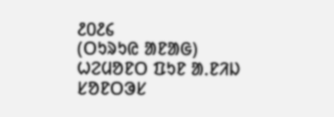᱒᱐᱒᱔
(ᱛᱩᱨᱩᱭ ᱟᱱᱟᱜ)
ᱦᱮᱢᱚᱱᱛ ᱯᱩᱱ ᱟᱹᱱᱤᱡ ᱥᱚᱱᱛᱳᱥ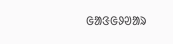ᱜᱟᱝᱜᱽᱣᱟᱨ